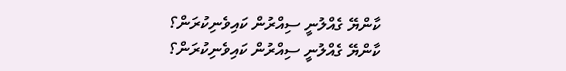ކާންޔޭ ގެއްލުނީ ސިއްރުން ކައިވެނިކުރަން؟
ކާންޔޭ ގެއްލުނީ ސިއްރުން ކައިވެނިކުރަން؟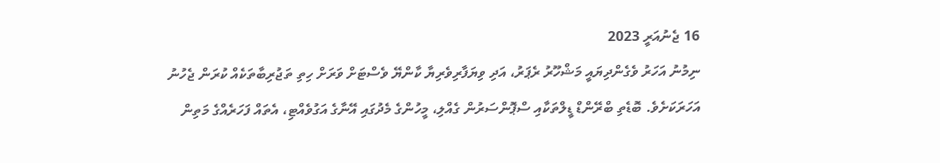16 ޖެނުއަރީ 2023
ނިމުނު އަހަރު ވެގެންދިޔައީ މަޝްހޫރު ރެޕަރު، އަދި ވިޔަފާރިވެރިޔާ ކާންޔޭ ވެސްޓަށް ވަރަށް ހިތި ތަޖުރިބާތަކެއް ކުރަން ޖެހުނު އަހަރަކަށެވެ. ބޮޑެތި ބްރޭންޑް ޑީލްތަކާއި ސްޕޮންސަރުން ގެއްލި، މީހުންގެ މެދުގައި އޭނާގެ އަގުވެއްޓި، އެތައް ފަހަރެއްގެ މަތިން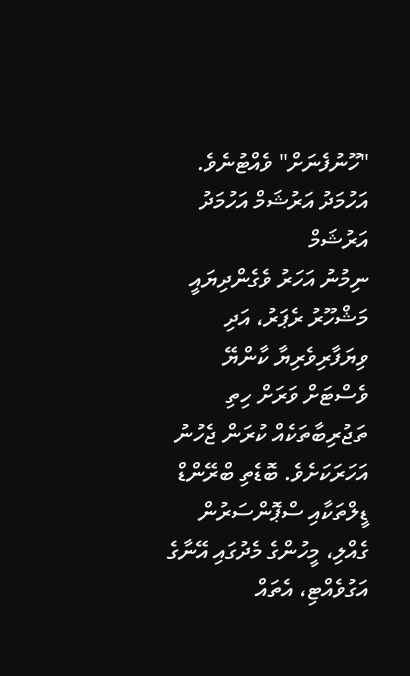"ހޫނުފެނަށް" ވެއްޓުނެވެ.
އަހުމަދު އަރުޝަމް އަހުމަދު އަރުޝަމް
ނިމުނު އަހަރު ވެގެންދިޔައީ މަޝްހޫރު ރެޕަރު، އަދި ވިޔަފާރިވެރިޔާ ކާންޔޭ ވެސްޓަށް ވަރަށް ހިތި ތަޖުރިބާތަކެއް ކުރަން ޖެހުނު އަހަރަކަށެވެ. ބޮޑެތި ބްރޭންޑް ޑީލްތަކާއި ސްޕޮންސަރުން ގެއްލި، މީހުންގެ މެދުގައި އޭނާގެ އަގުވެއްޓި، އެތައް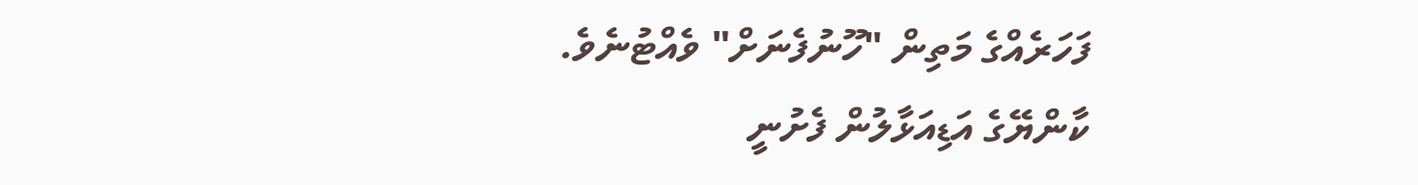ފަހަރެއްގެ މަތިން "ހޫނުފެނަށް" ވެއްޓުނެވެ.
ކާންޔޭގެ އަޑިއަޅާލުން ފެށުނީ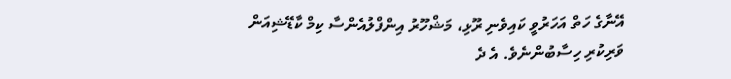އޭނާގެ ހަތް އަހަރުވީ ކައިވެނި ރޫޅި، މަޝްހޫރު އިންފްލުއެންސާ ކިމް ކާޑޭޝިއަން ވަރިކުރި ހިސާބުންނެވެ. އެ ދެ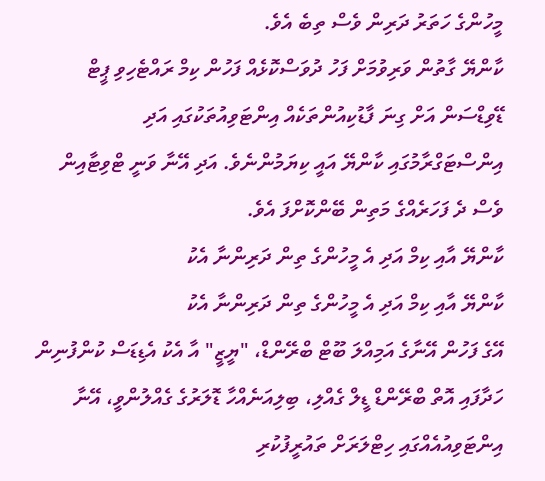މީހުންގެ ހަތަރު ދަރިން ވެސް ތިބެ އެވެ.
ކާންޔޭ ގާތުން ވަރިވުމަށް ފަހު ދުވަސްކޮޅެއް ފަހުން ކިމް ރައްޓެހިވި ޕީޓް ޑޭވިޑްސަން އަށް ގިނަ ފާޑުކިއުންތަކެއް އިންޓަވިއުތަކުގައި އަދި އިންސްޓަގްރާމުގައި ކާންޔޭ އައީ ކިޔަމުންނެވެ. އަދި އޭނާ ވަނީ ޓްވިޓާއިން ވެސް ދެ ފަހަރެއްގެ މަތިން ބޭންކޮށްފަ އެވެ.
ކާންޔޭ އާއި ކިމް އަދި އެ މީހުންގެ ތިން ދަރިންނާ އެކު
ކާންޔޭ އާއި ކިމް އަދި އެ މީހުންގެ ތިން ދަރިންނާ އެކު
އޭގެ ފަހުން އޭނާގެ އަމިއްލަ ބޫޓް ބްރޭންޑް، "ޔީޒީ" އާ އެކު އެޑިޑަސް ކުންފުނިން ހަދާފައި އޮތް ބްރޭންޑް ޑީލް ގެއްލި، ބިލިއަނެއްހާ ޑޮލަރުގެ ގެއްލުންވީ، އޭނާ އިންޓަވިއުއެއްގައި ހިޓްލަރަށް ތައުރީފުކުރި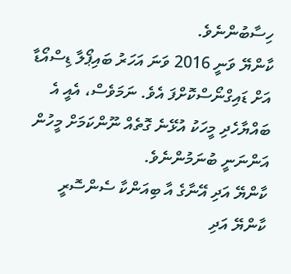ހިސާބުންނެވެ.
ކާންޔޭ ވަނީ 2016 ވަނަ އަހަރު ބައިޕޯލާ ޑިސްއޯޑާ އަށް ޑައިގްނޯސްކޮށްފަ އެވެ. ނަމަވެސް، އެއީ އެ ބައްޔާހެދި މީހަކު އުޅޭނެ ގޮތެއް ނޫންކަމަށް މީހުން އަންނަނީ ބުނަމުންނެވެ.
ކާންޔޭ އަދި އޭނާގެ އާ ބިއަންކާ ސެންސޮރީ
ކާންޔޭ އަދި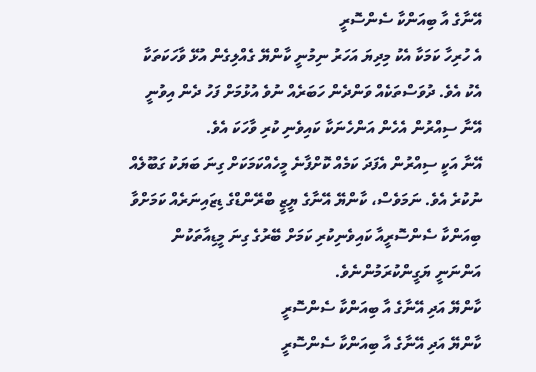އޭނާގެ އާ ބިއަންކާ ސެންސޮރީ
އެ ހުރިހާ ކަމަކާ އެކު މިދިޔަ އަހަރު ނިމުނީ ކާންޔޭ ގެއްލިގެން އުޅޭ ވާހަކަތަކާ އެކު އެވެ. ދުވަސްތަކެއް ވަންދެން ހަބަރެއް ނުވެ އުޅުމަށް ފަހު ދެން އިވުނީ އޭނާ ސިއްރުން އެހެން އަންހެނަކާ ކައިވެނި ކުރި ވާހަކަ އެވެ.
އޭނާ އަކީ ސިއްރުން އެފަދަ ކަމެއް ކޮށްފާނެ މީހެއްކަމަކަށް ގިނަ ބަޔަކު ގަބޫލެއް ނުކުރެ އެވެ. ނަމަވެސް، ކާންޔޭ އޭނާގެ ޔީޒީ ބްރޭންޑްގެ ޑިޒައިނަރެއް ކަމަށްވާ ބިއަންކާ ސެންސޮރީއާ ކައިވެނިކުރި ކަމަށް ބޭރުގެ ގިނަ މީޑިއާތަކުން އަންނަނީ ޔަގީންކުރަމުންނެވެ.
ކާންޔޭ އަދި އޭނާގެ އާ ބިއަންކާ ސެންސޮރީ
ކާންޔޭ އަދި އޭނާގެ އާ ބިއަންކާ ސެންސޮރީ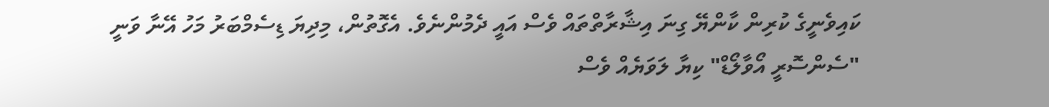ކައިވެނީގެ ކުރިން ކާންޔޭ ގިނަ އިޝާރާތްތައް ވެސް އައީ ދެމުންނެވެ. އެގޮތުން، މިދިޔަ ޑިސެމްބަރު މަހު އޭނާ ވަނީ "ސެންސޮރީ އޯވާލޯޑް" ކިޔާ ލަވަޔެއް ވެސް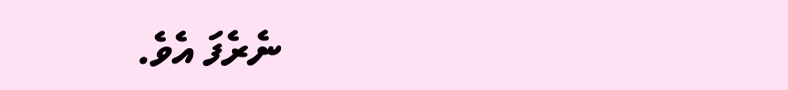ނެރެފަ އެވެ.